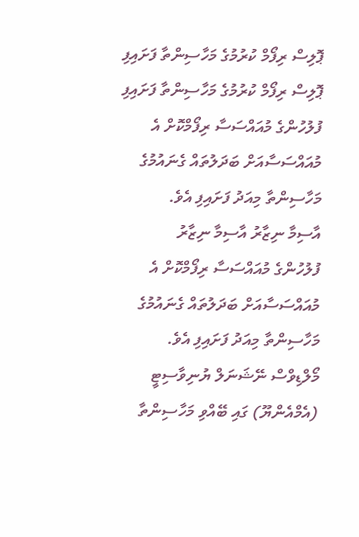ޕޮލިސް ރިފޯމް ކުރުމުގެ މަހާސިންތާ ފަށައިފި
ޕޮލިސް ރިފޯމް ކުރުމުގެ މަހާސިންތާ ފަށައިފި
ފުލުހުންގެ މުއައްސަސާ ރިފޯމްކޮށް އެ މުއައްސަސާއަށް ބަދަލުތައް ގެނައުމުގެ މަހާސިންތާ މިއަދު ފަށައިފި އެވެ.
އާސިމާ ނިޒާރު އާސިމާ ނިޒާރު
ފުލުހުންގެ މުއައްސަސާ ރިފޯމްކޮށް އެ މުއައްސަސާއަށް ބަދަލުތައް ގެނައުމުގެ މަހާސިންތާ މިއަދު ފަށައިފި އެވެ.
މޯލްޑިވްސް ނޭޝަނަލް ޔުނިވާސިޓީ (އެމްއެންޔޫ) ގައި ބޭއްވި މަހާސިންތާ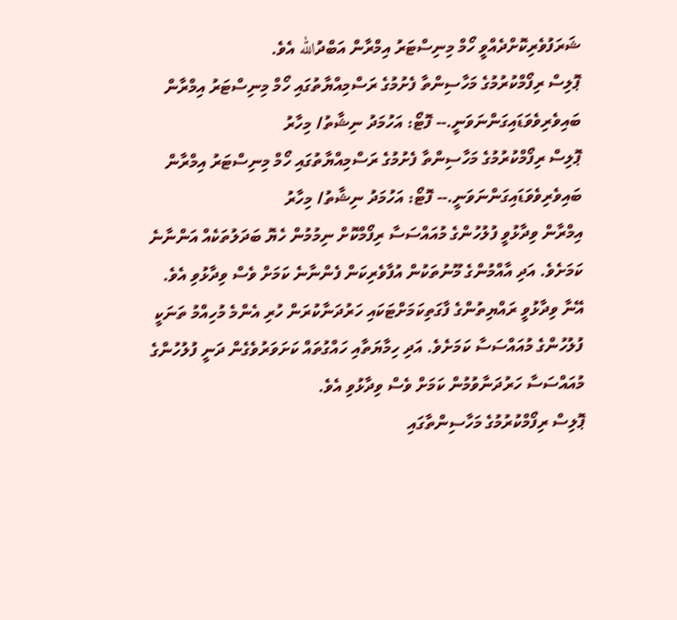ޝަރަފުވެރިކޮށްދެއްވީ ހޯމް މިނިސްޓަރު އިމްރާން އަބްދުالله އެވެ.
ޕޮލިސް ރިފޯމްކުރުމުގެ މަހާސިންތާ ފެށުމުގެ ރަސްމިއްޔާތުގައި ހޯމް މިނިސްޓަރު އިމްރާން ބައިވެރިވެވަޑައިގަންނަވަނީ.-- ފޮޓޯ: އަހުމަދު ނިޝާތު/ މިހާރު
ޕޮލިސް ރިފޯމްކުރުމުގެ މަހާސިންތާ ފެށުމުގެ ރަސްމިއްޔާތުގައި ހޯމް މިނިސްޓަރު އިމްރާން ބައިވެރިވެވަޑައިގަންނަވަނީ.-- ފޮޓޯ: އަހުމަދު ނިޝާތު/ މިހާރު
އިމްރާން ވިދާޅުވީ ފުލުހުންގެ މުއައްސަސާ ރިފޯމްކޮށް ނިމުމުން ހެޔޮ ބަދަލުތަކެއް އަންނާނެ ކަމަށެވެ. އަދި އާއްމުންގެ މޫނުތަކުން އުފާވެރިކަން ފެންނާނެ ކަމަށް ވެސް ވިދާޅުވި އެވެ.
އޭނާ ވިދާޅުވީ ރައްޔިތުންގެ ފާގަތިކަމަށްޓަކައި ހަރުދަނާކުރަން ހުރި އެންމެ މުހިއްމު ތަނަކީ ފުލުހުންގެ މުއައްސަސާ ކަމަށެވެ. އަދި ހިމާޔަތާއި ހައްގުތައް ކަށަވަރުވެގެން ދަނީ ފުލުހުންގެ މުއައްސަސާ ހަރުދަނާވުމުން ކަމަށް ވެސް ވިދާޅުވި އެވެ.
ޕޮލިސް ރިފޯމްކުރުމުގެ މަހާސިންތާގައި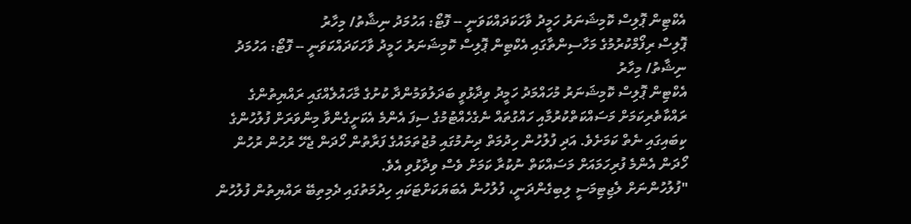އެކްޓިން ޕޮލިސް ކޮމިޝަނަރު ހަމީދު ވާހަކަދައްކަވަނީ -- ފޮޓޯ: އަހުމަދު ނިޝާތު/ މިހާރު
ޕޮލިސް ރިފޯމްކުރުމުގެ މަހާސިންތާގައި އެކްޓިން ޕޮލިސް ކޮމިޝަނަރު ހަމީދު ވާހަކަދައްކަވަނީ -- ފޮޓޯ: އަހުމަދު ނިޝާތު/ މިހާރު
އެކްޓިން ޕޮލިސް ކޮމިޝަނަރު މުހައްމަދު ހަމީދު ވިދާޅުވީ ބަދަލުވަމުންދާ ކުށުގެ މާހައުލެއްގައި ރައްޔިތުންގެ ރައްކާތެރިކަމަށް މަސައްކަތްކުރުމާއި ހައްގުތައް ނެގެހެއްޓުމުގެ ސިފަ އެންމެ އެކަށީގެންވާ މިންވަރަށް ފުލުހުންގެ ކިބައިގައި ނެތް ކަމަށެވެ. އަދި ފުލުހުން ހިދުމަތް ދިނުމުގައި މުޖުތަމައުގެ ފަރާތުން ހޯދަން ޖެހޭ ރުހުން ރުހުން ހޯދަން އެންމެ ފުރިހަމައަށް މަސައްކަތް ނުކުރާ ކަމަށް ވެސް ވިދާޅުވި އެވެ.
"ފުލުހުންނަށް ލެޖިޓިމަސީ ލިބިގެންދަނީ، ފުލުހުން އެބަޔަކަށްޓަކައި ހިދުމަތުގައި ދެމިތިބޭ ރައްޔިތުން ފުލުހުން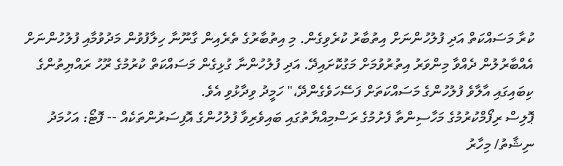ކުރާ މަސައްކަތް އަދި ފުލުހުންނަށް އިތުބާރު ކުރެވިގެން. މި އިތުބާރުގެ ތެރެއިން ގާނޫނާ ހިލާފުވުން މަދުވުމާއި ފުލުހުންނަށް އެއްބާރުލުން ދެއްވާ މިންވަރު އިތުރުވުމަށް މަގުކޮށައިދޭ. އަދި ފުލުހުންނާ ގުޅިގެން މަސައްކަތް ކުރުމުގެ ރޫހު ރައްޔިތުންގެ ކިބައިގައި އާލާވެ ފުލުހުންގެ މަސައްކަތަށް ފަސޭހަވެގެންދޭ،" ހަމީދު ވިދާޅުވި އެވެ.
ޕޮލިސް ރިފޯމްކުރުމުގެ މަހާސިންތާ ފެށުމުގެ ރަސްމިއްޔާތުގައި ބައިވެރިވާ ފުލުހުންގެ އޮފިސަރުންތަކެއް -- ފޮޓޯ: އަހުމަދު ނިޝާތު/ މިހާރު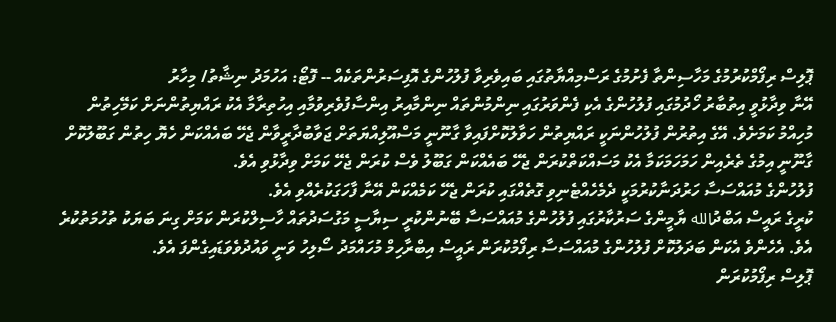ޕޮލިސް ރިފޯމްކުރުމުގެ މަހާސިންތާ ފެށުމުގެ ރަސްމިއްޔާތުގައި ބައިވެރިވާ ފުލުހުންގެ އޮފިސަރުންތަކެއް -- ފޮޓޯ: އަހުމަދު ނިޝާތު/ މިހާރު
އޭނާ ވިދާޅުވީ އިތުބާރު ހޯދުމުގައި ފުލުހުންގެ އެކި ފެންވަރުގައި ނިންމުންތައް ނިންމާއިރު އިންސާފުވެރިވުމާއި އިހުތިރާމާ އެކު ރައްޔިތުންނަށް ކަމޭހިތުން މުހިއްމު ކަމަށެވެ. އޭގެ އިތުރުން ފުލުހުންނަކީ ރައްޔިތުން ހަވާލުކޮށްފައިވާ ގާނޫނީ މަސްއޫލިއްޔަތަށް ޖަވާބުދާރީވާން ޖެހޭ ބައެއްކަން ހެޔޮ ހިތުން ގަބޫލުކޮށް ގާނޫނީ އިމުގެ ތެރެއިން ހަމަހަމަކަމާ އެކު މަސައްކަތްކުރަން ޖެހޭ ބައެއްކަން ގަބޫލު ވެސް ކުރަން ޖެހޭ ކަމަށް ވިދާޅުވި އެވެ.
ފުލުހުންގެ މުއައްސަސާ ހަރުދަނާކުރުމަކީ ދެމެހެއްޓެނިވި ގޮތެއްގައި ކުރަން ޖެހޭ ކަމެއްކަން އޭނާ ފާހަގަކުރެއްވި އެވެ.
ކުރީގެ ރައީސް އަބްދުالله ޔާމީންގެ ސަރުކާރުގައި ފުލުހުންގެ މުއައްސަސާ ބޭނުންކުރީ ސިޔާސީ މަގުސަދުތައް ހާސިލްކުރަން ކަމަށް ގިނަ ބަޔަކު ތުހުމަތުކުރެ އެވެ. އެހެންވެ އެކަން ބަދަލުކޮށް ފުލުހުންގެ މުއައްސަސާ ރިފޯމުކުރަން ރައީސް އިބްރާހިމް މުހައްމަދު ސޯލިހު ވަނީ ވައުދުވެވަޑައިގެންފަ އެވެ.
ޕޮލިސް ރިފޯމުކުރަން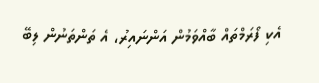އެކި ފޯރަމްތައް ބާއްވަމުން އަންނައިރު، އެ ތަންތަނުން ލިބޭ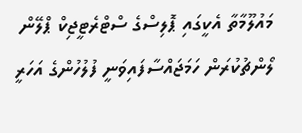މައުލޫމާތާ އެކީގައި ޕޮލިސްގެ ސްޓްރެޓީޖިކް ޕްލޭން ލޯންޗުކުރަން ހަމަޖައްސާފައިވަނީ ފުލުހުންގެ އަހަރީ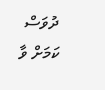ދުވަސް ކަމަށް ވާ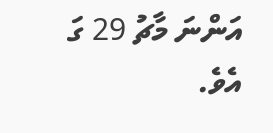އަންނަ މާޗު 29 ގަ އެވެ.